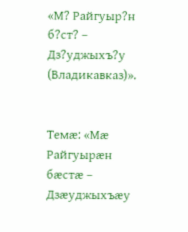«М? Райгуыр?н б?ст? – Дз?уджыхъ?у (Владикавказ)».


Темæ: «Мæ Райгуырæн бæстæ – Дзæуджыхъæу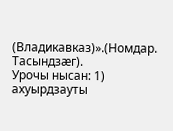(Владикавказ)».(Номдар. Тасындзæг).
Урочы нысан: 1) ахуырдзауты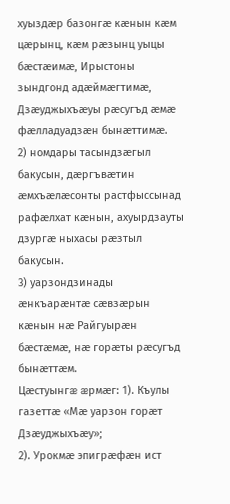хуыздæр базонгæ кæнын кæм цæрынц, кæм рæзынц уыцы бæстæимæ, Ирыстоны зындгонд адæймæгтимæ, Дзæуджыхъæуы рæсугъд æмæ фæлладуадзæн бынæттимæ.
2) номдары тасындзæгыл бакусын, дæргъвæтин æмхъæлæсонты растфыссынад рафæлхат кæнын, ахуырдзауты дзургæ ныхасы рæзтыл бакусын.
3) уарзондзинады æнкъарæнтæ сæвзæрын кæнын нæ Райгуырæн бæстæмæ, нæ горæты рæсугъд бынæттæм.
Цæстуынгæ æрмæг: 1). Къулы газеттæ «Мæ уарзон горæт Дзæуджыхъæу»;
2). Урокмæ эпигрæфæн ист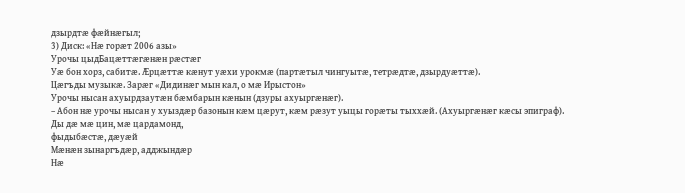дзырдтæ фæйнæгыл;
3) Диск: «Нæ горæт 2006 азы»
Урочы цыдБацæттæгæнæн рæстæг
Уæ бон хорз, сабитæ. Æрцæттæ кæнут уæхи урокмæ (партæтыл чингуытæ, тетрæдтæ, дзырдуæттæ).
Цæгъды музыкæ. Зарæг «Дидинæг мын кал, о мæ Ирыстон»
Урочы нысан ахуырдзаутæн бæмбарын кæнын (дзуры ахуыргæнæг).
– Абон нæ урочы нысан у хуыздæр базонын кæм цæрут, кæм рæзут уыцы горæты тыххæй. (Ахуыргæнæг кæсы эпиграф).
Ды дæ мæ цин, мæ цардамонд,
фыдыбæстæ, дæуæй
Мæнæн зынаргъдæр, адджындæр
Нæ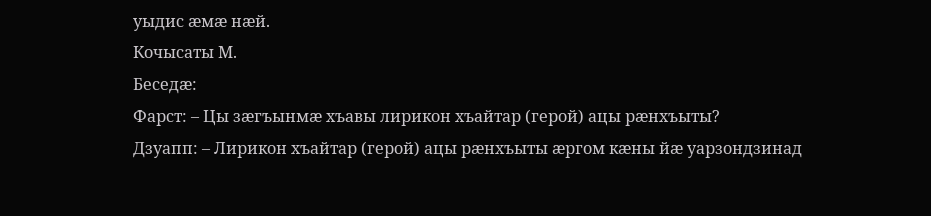уыдис æмæ нæй.
Кочысаты М.
Беседæ:
Фарст: – Цы зæгъынмæ хъавы лирикон хъайтар (герой) ацы рæнхъыты?
Дзуапп: – Лирикон хъайтар (герой) ацы рæнхъыты æргом кæны йæ уарзондзинад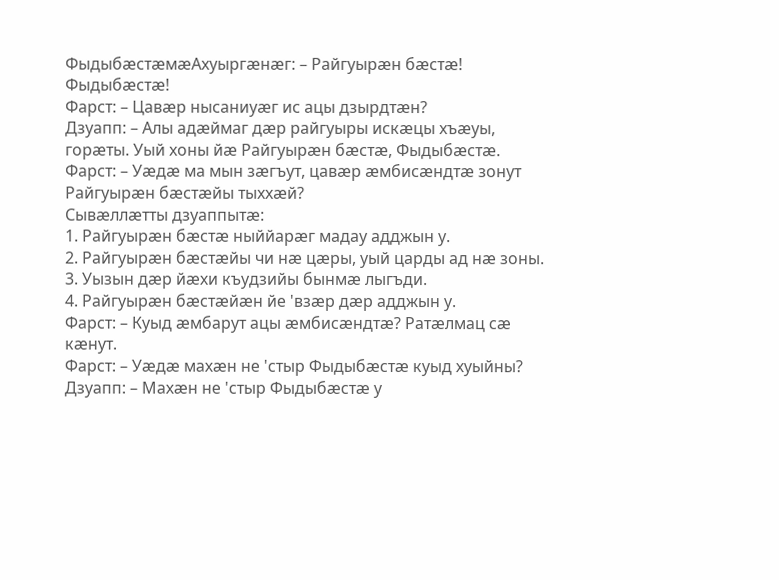ФыдыбæстæмæАхуыргæнæг: – Райгуырæн бæстæ! Фыдыбæстæ!
Фарст: – Цавæр нысаниуæг ис ацы дзырдтæн?
Дзуапп: – Алы адæймаг дæр райгуыры искæцы хъæуы, горæты. Уый хоны йæ Райгуырæн бæстæ, Фыдыбæстæ.
Фарст: – Уæдæ ма мын зæгъут, цавæр æмбисæндтæ зонут Райгуырæн бæстæйы тыххæй?
Сывæллæтты дзуаппытæ:
1. Райгуырæн бæстæ ныййарæг мадау адджын у.
2. Райгуырæн бæстæйы чи нæ цæры, уый царды ад нæ зоны.
3. Уызын дæр йæхи къудзийы бынмæ лыгъди.
4. Райгуырæн бæстæйæн йе 'взæр дæр адджын у.
Фарст: – Куыд æмбарут ацы æмбисæндтæ? Ратæлмац сæ кæнут.
Фарст: – Уæдæ махæн не 'стыр Фыдыбæстæ куыд хуыйны?
Дзуапп: – Махæн не 'стыр Фыдыбæстæ у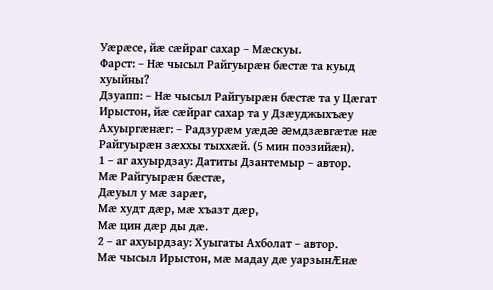Уæрæсе, йæ сæйраг сахар – Мæскуы.
Фарст: – Нæ чысыл Райгуырæн бæстæ та куыд хуыйны?
Дзуапп: – Нæ чысыл Райгуырæн бæстæ та у Цæгат Ирыстон, йæ сæйраг сахар та у Дзæуджыхъæу
Ахуыргæнæг: – Радзурæм уæдæ æмдзæвгæтæ нæ Райгуырæн зæххы тыххæй. (5 мин поэзийæн).
1 – аг ахуырдзау: Датиты Дзантемыр – автор.
Мæ Райгуырæн бæстæ,
Дæуыл у мæ зарæг,
Мæ худт дæр, мæ хъазт дæр,
Мæ цин дæр ды дæ.
2 – аг ахуырдзау: Хуыгаты Ахболат – автор.
Мæ чысыл Ирыстон, мæ мадау дæ уарзынÆнæ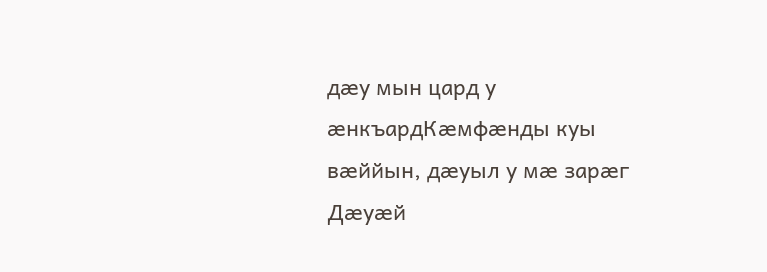дæу мын цард у æнкъардКæмфæнды куы вæййын, дæуыл у мæ зарæг
Дæуæй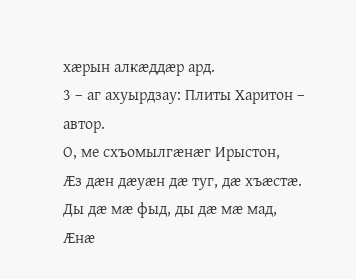хæрын алкæддæр ард.
3 – аг ахуырдзау: Плиты Харитон – автор.
О, ме схъомылгæнæг Ирыстон,
Æз дæн дæуæн дæ туг, дæ хъæстæ.
Ды дæ мæ фыд, ды дæ мæ мад,
Æнæ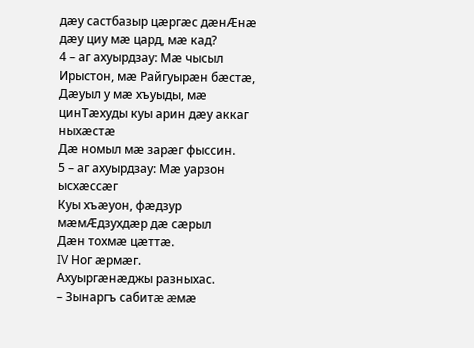дæу састбазыр цæргæс дæнÆнæ дæу циу мæ цард, мæ кад?
4 – аг ахуырдзау: Мæ чысыл Ирыстон, мæ Райгуырæн бæстæ,
Дæуыл у мæ хъуыды, мæ цинТæхуды куы арин дæу аккаг ныхæстæ
Дæ номыл мæ зарæг фыссин.
5 – аг ахуырдзау: Мæ уарзон ысхæссæг
Куы хъæуон, фæдзур мæмÆдзухдæр дæ сæрыл
Дæн тохмæ цæттæ.
IV Ног æрмæг.
Ахуыргæнæджы разныхас.
– Зынаргъ сабитæ æмæ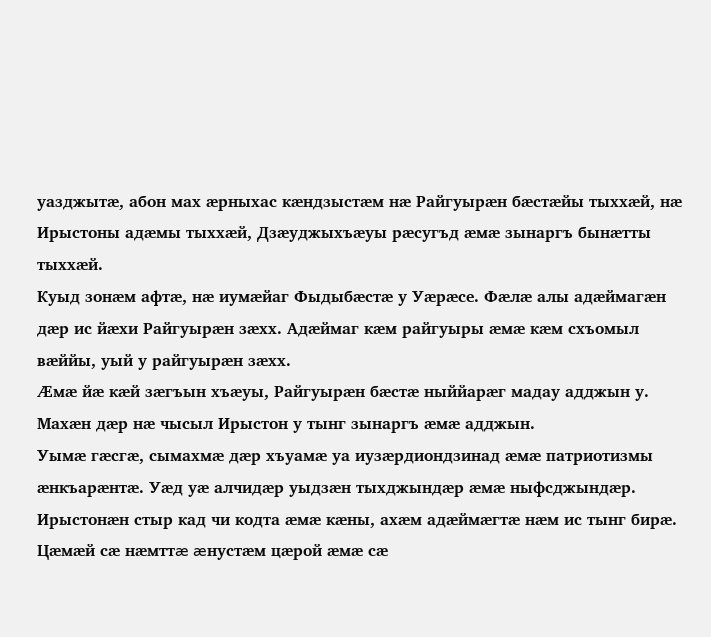уазджытæ, абон мах æрныхас кæндзыстæм нæ Райгуырæн бæстæйы тыххæй, нæ Ирыстоны адæмы тыххæй, Дзæуджыхъæуы рæсугъд æмæ зынаргъ бынæтты тыххæй.
Куыд зонæм афтæ, нæ иумæйаг Фыдыбæстæ у Уæрæсе. Фæлæ алы адæймагæн дæр ис йæхи Райгуырæн зæхх. Адæймаг кæм райгуыры æмæ кæм схъомыл вæййы, уый у райгуырæн зæхх.
Æмæ йæ кæй зæгъын хъæуы, Райгуырæн бæстæ ныййарæг мадау адджын у.
Махæн дæр нæ чысыл Ирыстон у тынг зынаргъ æмæ адджын.
Уымæ гæсгæ, сымахмæ дæр хъуамæ уа иузæрдиондзинад æмæ патриотизмы æнкъарæнтæ. Уæд уæ алчидæр уыдзæн тыхджындæр æмæ ныфсджындæр.
Ирыстонæн стыр кад чи кодта æмæ кæны, ахæм адæймæгтæ нæм ис тынг бирæ. Цæмæй сæ нæмттæ æнустæм цæрой æмæ сæ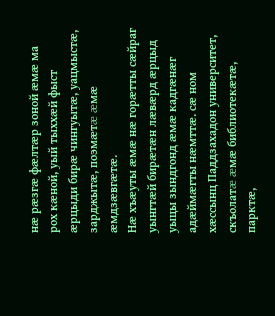нæ рæзгæ фæлтæр зоной æмæ ма рох кæной, уый тыххæй фыст æрцыди бирæ чингуытæ, уацмыстæ, зарджытæ, поэмæтæ æмæ æмдзæвгæтæ.
Нæ хъæуты æмæ нæ горæтты сæйраг уынгтæй бирæтæн лæвæрд æрцыд уыцы зындгонд æмæ кадгæнæг адæймæгты нæмттæ. сæ ном хæссынц Паддзахадон университет, скъолатæ æмæ библиотекæтæ, парктæ,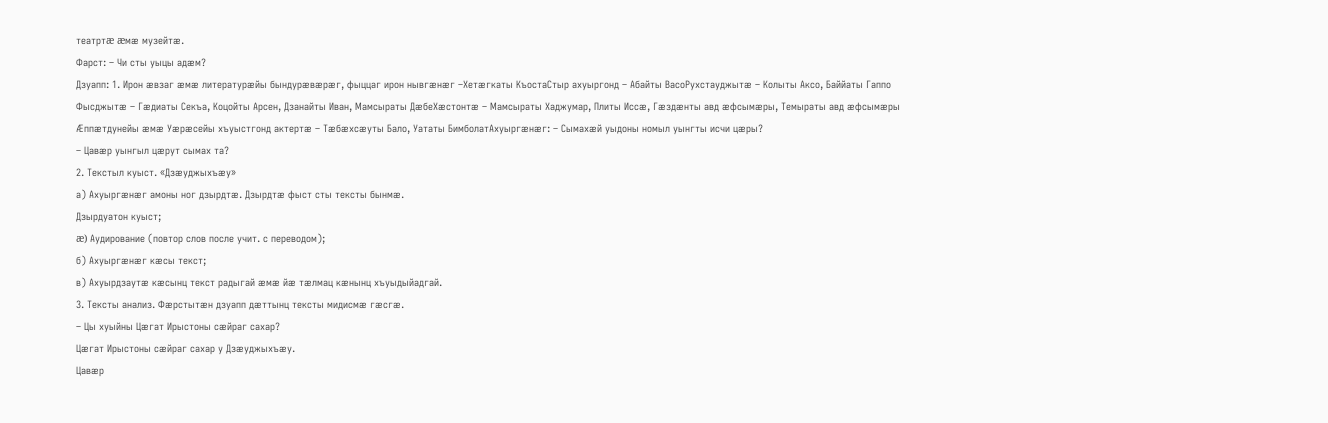театртæ æмæ музейтæ.
Фарст: – Чи сты уыцы адæм?
Дзуапп: 1. Ирон æвзаг æмæ литературæйы бындурæвæрæг, фыццаг ирон нывгæнæг –Хетæгкаты КъостаСтыр ахуыргонд – Абайты ВасоРухстауджытæ – Колыты Аксо, Баййаты Гаппо
Фысджытæ – Гæдиаты Секъа, Коцойты Арсен, Дзанайты Иван, Мамсыраты ДæбеХæстонтæ – Мамсыраты Хаджумар, Плиты Иссæ, Гæздæнты авд æфсымæры, Темыраты авд æфсымæры
Æппæтдунейы æмæ Уæрæсейы хъуыстгонд актертæ – Тæбæхсæуты Бало, Уататы БимболатАхуыргæнæг: – Сымахæй уыдоны номыл уынгты исчи цæры?
– Цавæр уынгыл цæрут сымах та?
2. Текстыл куыст. «Дзæуджыхъæу»
а) Ахуыргæнæг амоны ног дзырдтæ. Дзырдтæ фыст сты тексты бынмæ.
Дзырдуатон куыст;
æ) Аудирование (повтор слов после учит. с переводом);
б) Ахуыргæнæг кæсы текст;
в) Ахуырдзаутæ кæсынц текст радыгай æмæ йæ тæлмац кæнынц хъуыдыйадгай.
3. Тексты анализ. Фæрстытæн дзуапп дæттынц тексты мидисмæ гæсгæ.
– Цы хуыйны Цæгат Ирыстоны сæйраг сахар?
Цæгат Ирыстоны сæйраг сахар у Дзæуджыхъæу.
Цавæр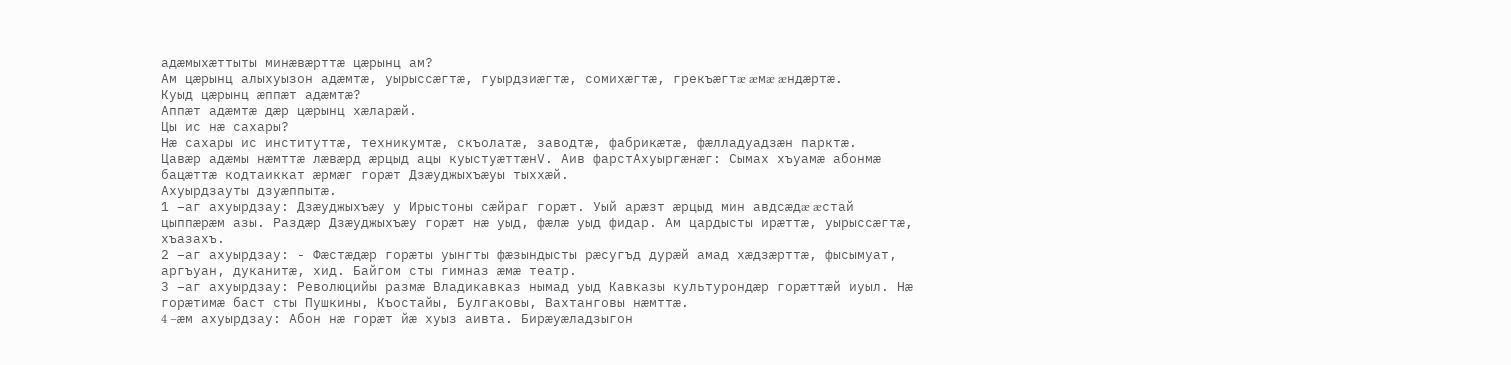адæмыхæттыты минæвæрттæ цæрынц ам?
Ам цæрынц алыхуызон адæмтæ, уырыссæгтæ, гуырдзиæгтæ, сомихæгтæ, грекъæгтæ æмæ æндæртæ.
Куыд цæрынц æппæт адæмтæ?
Аппæт адæмтæ дæр цæрынц хæларæй.
Цы ис нæ сахары?
Нæ сахары ис институттæ, техникумтæ, скъолатæ, заводтæ, фабрикæтæ, фæлладуадзæн парктæ.
Цавæр адæмы нæмттæ лæвæрд æрцыд ацы куыстуæттæнV. Аив фарстАхуыргæнæг: Сымах хъуамæ абонмæ бацæттæ кодтаиккат æрмæг горæт Дзæуджыхъæуы тыххæй.
Ахуырдзауты дзуæппытæ.
1 –аг ахуырдзау: Дзæуджыхъæу у Ирыстоны сæйраг горæт. Уый арæзт æрцыд мин авдсæдæ æстай цыппæрæм азы. Раздæр Дзæуджыхъæу горæт нæ уыд, фæлæ уыд фидар. Ам цардысты ирæттæ, уырыссæгтæ, хъазахъ.
2 –аг ахуырдзау: - Фæстæдæр горæты уынгты фæзындысты рæсугъд дурæй амад хæдзæрттæ, фысымуат, аргъуан, дуканитæ, хид. Байгом сты гимназ æмæ театр.
3 –аг ахуырдзау: Революцийы размæ Владикавказ нымад уыд Кавказы культурондæр горæттæй иуыл. Нæ горæтимæ баст сты Пушкины, Къостайы, Булгаковы, Вахтанговы нæмттæ.
4 –æм ахуырдзау: Абон нæ горæт йæ хуыз аивта. Бирæуæладзыгон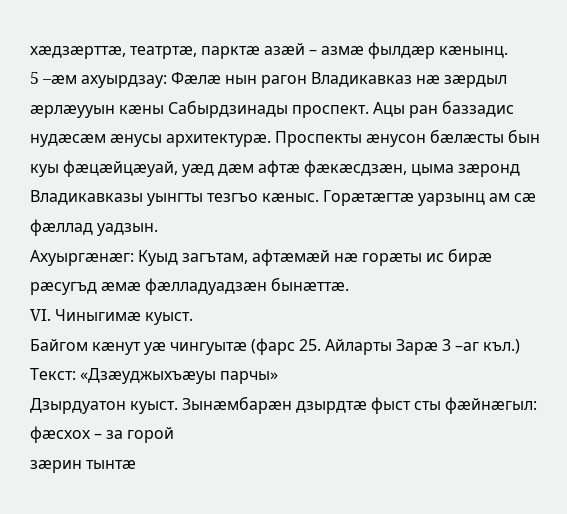хæдзæрттæ, театртæ, парктæ азæй – азмæ фылдæр кæнынц.
5 –æм ахуырдзау: Фæлæ нын рагон Владикавказ нæ зæрдыл æрлæууын кæны Сабырдзинады проспект. Ацы ран баззадис нудæсæм æнусы архитектурæ. Проспекты æнусон бæлæсты бын куы фæцæйцæуай, уæд дæм афтæ фæкæсдзæн, цыма зæронд Владикавказы уынгты тезгъо кæныс. Горæтæгтæ уарзынц ам сæ фæллад уадзын.
Ахуыргæнæг: Куыд загътам, афтæмæй нæ горæты ис бирæ рæсугъд æмæ фæлладуадзæн бынæттæ.
VI. Чиныгимæ куыст.
Байгом кæнут уæ чингуытæ (фарс 25. Айларты Зарæ 3 –аг къл.)
Текст: «Дзæуджыхъæуы парчы»
Дзырдуатон куыст. Зынæмбарæн дзырдтæ фыст сты фæйнæгыл: фæсхох – за горой
зæрин тынтæ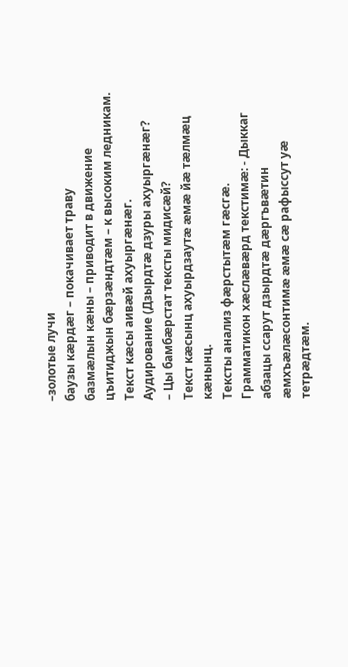–золотые лучи
баузы кæрдæг – покачивает траву
базмæлын кæны – приводит в движение
цъитиджын бæрзæндтæм – к высоким ледникам.
Текст кæсы аивæй ахуыргæнæг.
Аудирование (Дзырдтæ дзуры ахуыргæнæг?
– Цы бамбæрстат тексты мидисæй?
Текст кæсынц ахуырдзаутæ æмæ йæ тæлмæц кæнынц.
Тексты анализ фæрстытæм гæсгæ.
Грамматикон хæслæвæрд текстимæ: - Дыккаг абзацы ссарут дзырдтæ дæргъвæтин æмхъæлæсонтимæ æмæ сæ рафыссут уæ тетрæдтæм.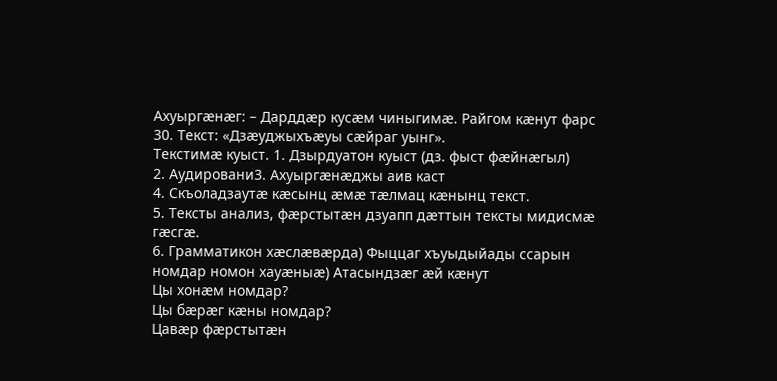Ахуыргæнæг: – Дарддæр кусæм чиныгимæ. Райгом кæнут фарс 30. Текст: «Дзæуджыхъæуы сæйраг уынг».
Текстимæ куыст. 1. Дзырдуатон куыст (дз. фыст фæйнæгыл)
2. Аудировани3. Ахуыргæнæджы аив каст
4. Скъоладзаутæ кæсынц æмæ тæлмац кæнынц текст.
5. Тексты анализ, фæрстытæн дзуапп дæттын тексты мидисмæ гæсгæ.
6. Грамматикон хæслæвæрда) Фыццаг хъуыдыйады ссарын номдар номон хауæныæ) Атасындзæг æй кæнут
Цы хонæм номдар?
Цы бæрæг кæны номдар?
Цавæр фæрстытæн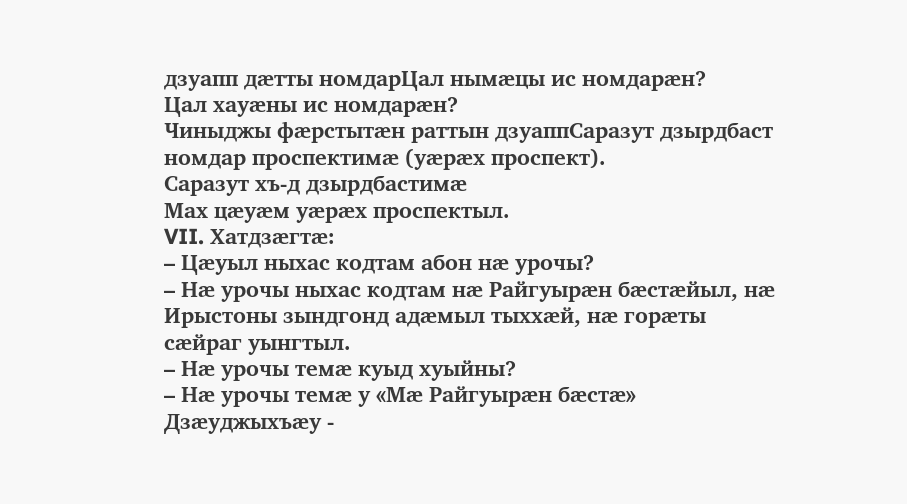дзуапп дæтты номдарЦал нымæцы ис номдарæн?
Цал хауæны ис номдарæн?
Чиныджы фæрстытæн раттын дзуаппСаразут дзырдбаст номдар проспектимæ (уæрæх проспект).
Саразут хъ-д дзырдбастимæ
Мах цæуæм уæрæх проспектыл.
VII. Хатдзæгтæ:
– Цæуыл ныхас кодтам абон нæ урочы?
– Нæ урочы ныхас кодтам нæ Райгуырæн бæстæйыл, нæ Ирыстоны зындгонд адæмыл тыххæй, нæ горæты сæйраг уынгтыл.
– Нæ урочы темæ куыд хуыйны?
– Нæ урочы темæ у «Мæ Райгуырæн бæстæ» Дзæуджыхъæу -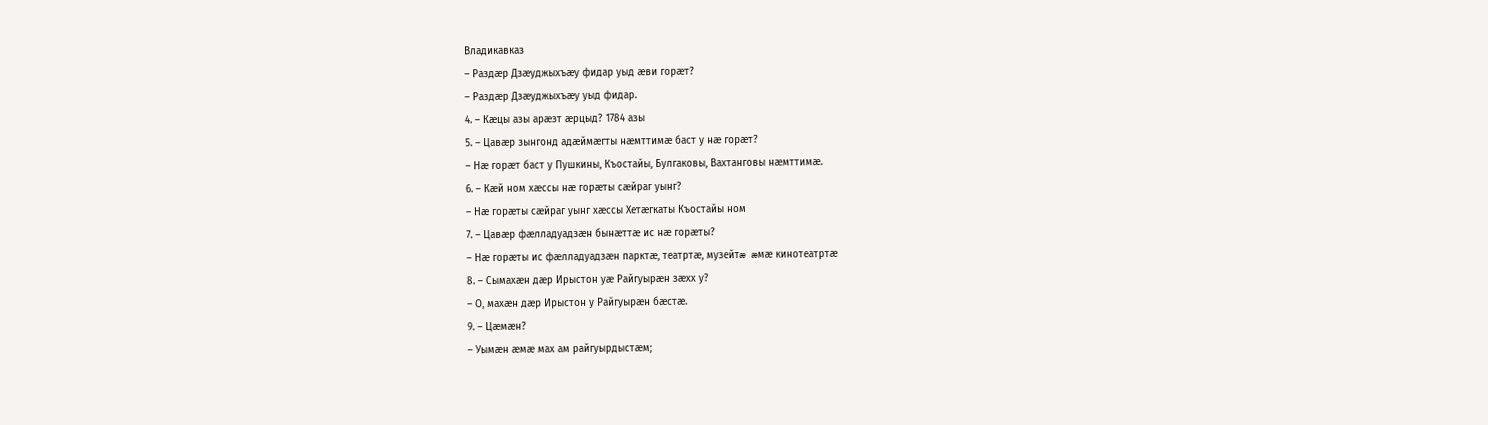Владикавказ
– Раздæр Дзæуджыхъæу фидар уыд æви горæт?
– Раздæр Дзæуджыхъæу уыд фидар.
4. – Кæцы азы арæзт æрцыд? 1784 азы
5. – Цавæр зынгонд адæймæгты нæмттимæ баст у нæ горæт?
– Нæ горæт баст у Пушкины, Къостайы, Булгаковы, Вахтанговы нæмттимæ.
6. – Кæй ном хæссы нæ горæты сæйраг уынг?
– Нæ горæты сæйраг уынг хæссы Хетæгкаты Къостайы ном
7. – Цавæр фæлладуадзæн бынæттæ ис нæ горæты?
– Нæ горæты ис фæлладуадзæн парктæ, театртæ, музейтæ æмæ кинотеатртæ
8. – Сымахæн дæр Ирыстон уæ Райгуырæн зæхх у?
– О, махæн дæр Ирыстон у Райгуырæн бæстæ.
9. – Цæмæн?
– Уымæн æмæ мах ам райгуырдыстæм;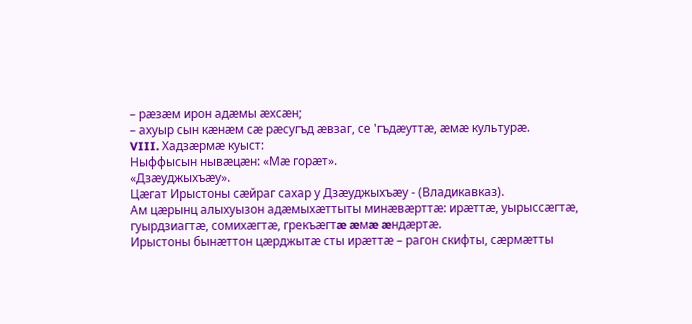– рæзæм ирон адæмы æхсæн;
– ахуыр сын кæнæм сæ рæсугъд æвзаг, се 'гъдæуттæ, æмæ культурæ.
VIII. Хадзæрмæ куыст:
Ныффысын нывæцæн: «Мæ горæт».
«Дзæуджыхъæу».
Цæгат Ирыстоны сæйраг сахар у Дзæуджыхъæу - (Владикавказ).
Ам цæрынц алыхуызон адæмыхæттыты минæвæрттæ: ирæттæ, уырыссæгтæ, гуырдзиагтæ, сомихæгтæ, грекъæгтæ æмæ æндæртæ.
Ирыстоны бынæттон цæрджытæ сты ирæттæ – рагон скифты, сæрмæтты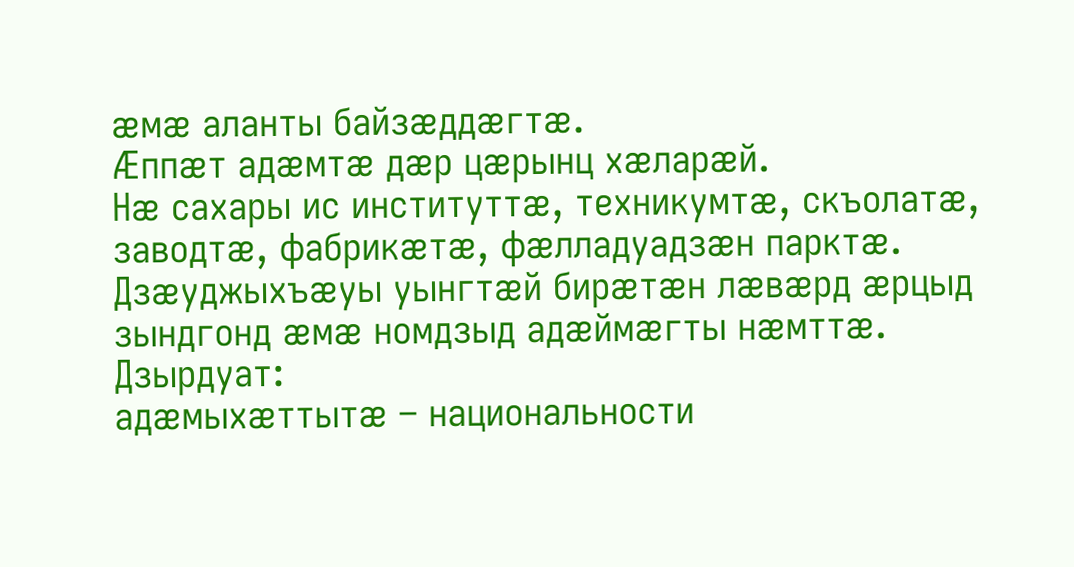æмæ аланты байзæддæгтæ.
Æппæт адæмтæ дæр цæрынц хæларæй.
Нæ сахары ис институттæ, техникумтæ, скъолатæ, заводтæ, фабрикæтæ, фæлладуадзæн парктæ. Дзæуджыхъæуы уынгтæй бирæтæн лæвæрд æрцыд зындгонд æмæ номдзыд адæймæгты нæмттæ.
Дзырдуат:
адæмыхæттытæ – национальности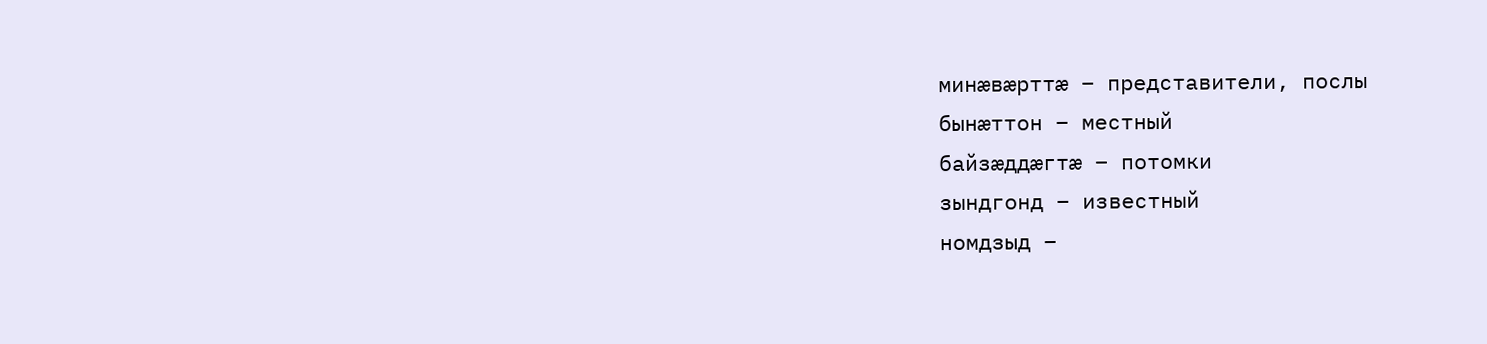минæвæрттæ – представители, послы
бынæттон – местный
байзæддæгтæ – потомки
зындгонд – известный
номдзыд –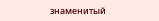знаменитый